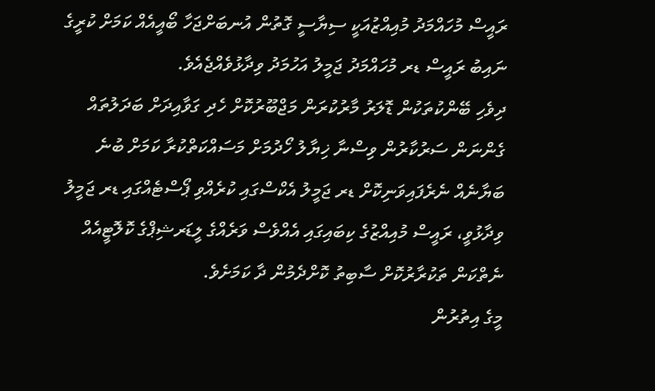ރައީސް މުހައްމަދު މުއިއްޒުއަކީ ސިޔާސީ ގޮތުން އުނބަށްޖަހާ ބޯއީއެއް ކަމަށް ކުރީގެ ނައިބު ރައީސް ޑރ މުހައްމަދު ޖަމީލު އަހުމަދު ވިދާޅުވެއްޖެއެވެ.
ދިވެހި ބޭންކުތަކުން ޑޮލަރު މާރުކުރަން މަޖްބޫރުކޮށް ހެދި ގަވާއިދަށް ބަދަލުތައް ގެންނަން ސަރުކާރުން ވިސްނާ ޚިޔާލު ހޯދުމަށް މަސައްކަތްކުރާ ކަމަށް ބުނެ ބަޔާނެއް ނެރެފައިވަނިކޮށް ޑރ ޖަމީލު އެކްސްގައި ކުރެއްވި ޕޯސްޓެއްގައި ޑރ ޖަމީލު ވިދާޅުވީ، ރައީސް މުއިއްޒުގެ ކިބައިގައި އެއްވެސް ވަރެއްގެ ލީޑަރޝިޕްގެ ކޮލޮޓީއެއް ނެތްކަން ތަކުރާރުކޮށް ސާބިތު ކޮށްދެމުން ދާ ކަމަށެވެ.
މީގެ އިތުރުން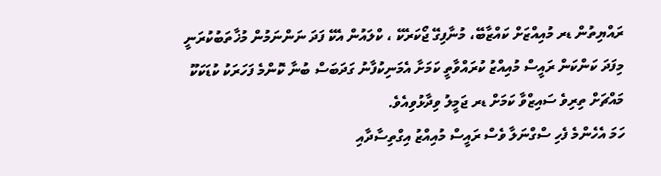ރައްޔިތުން ޑރ މުއިއްޒަށް ކައްޒާބޭ، މުނާފިގޭ ޖޯކަރެކޭ ، ކްލައުން އެކޭ ފަދަ ނަންނަމުން މުޚާތަބުކުރަނީ މިފަދަ ކަންކަން ރައީސް މުއިއްޒު ކުރައްވާތީ ކަމަށާ އެމަނިކުފާނު ގަދަބަސް ބުނާ ކޮންމެ ފަހަރަކު ކުޑަކަކޫ މައްޗަށް ތިރިވެ ސައިޒްވާ ކަމަށް ޑރ ޖަމީލު ވިދާޅުވިއެވެ.
ހަމަ އެހެންމެ ފެހި ސްގްނަލާ ވެސް ރައީސް މުއިއްޒު އިގްތިސާދާއި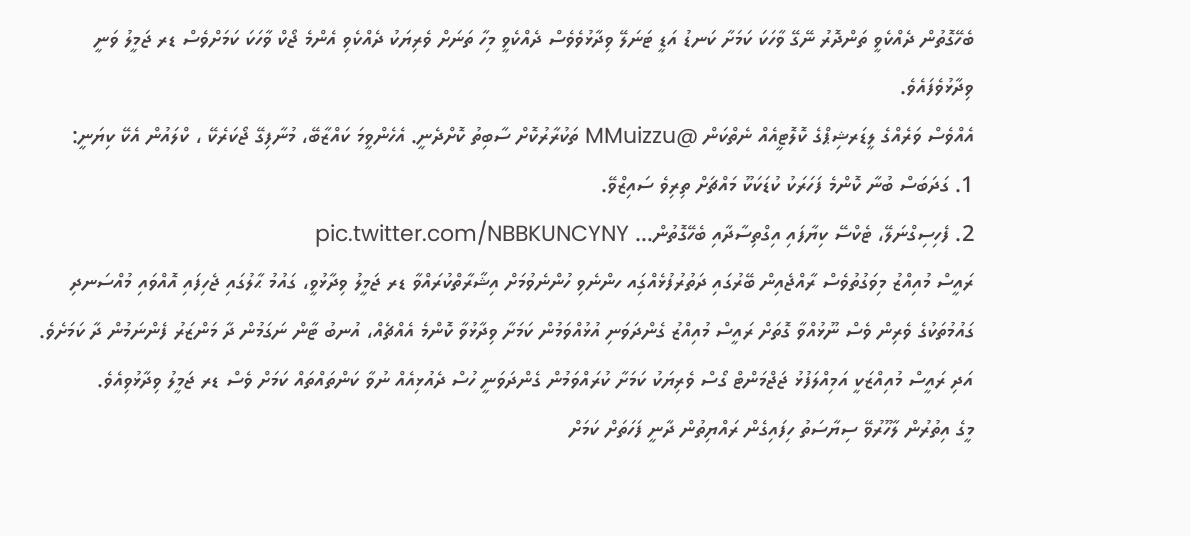ބެހޭގޮތުން ދެއްކެވީ ތަންދޮރު ނޭގޭ ވާހަކަ ކަމަށާ ކަނޑު އަޑީ ޓަނަލޭ ވިދާޅުވެވެސް ދެއްކެވީ މިހާ ތަނަށް ވެރިޔަކު ދެއްކެވި އެންމެ ޖޯކް ވާހަކަ ކަމަށްވެސް ޑރ ޖަމީލު ވަނީ ވިދާޅުވެފައެވެ.
އެއްވެސް ވަރެއްގެ ލީޑަރޝިޕްގެ ކޮލޮޓީއެއް ނެތްކަން @MMuizzu ތަކުރާރުކޮށް ސާބިތު ކޮށްދެނީ. އެހެންވީމަ ކައްޒާބޭ، މުނާފިގޭ ޖޯކަރެކޭ ، ކްލައުން އެކޭ ކިޔަނީ:
1. ގަދަބަސް ބުނާ ކޮންމެ ފަހަރަކު ކުޑަކަކޫ މައްޗަށް ތިރިވެ ސައިޒްވޭ.
2. ފެހިސިގްނަލޭ، ޓެކްސޭ ކިޔާފައި އިގްތިސާދާއި ބެހޭގޮތުން… pic.twitter.com/NBBKUNCYNY
ރައީސް މުއިއްޒު މިވަގުތުވެސް ރާއްޖެއިން ބޭރުގައި ދަތުރުފުޅެއްގަިއ ހންނެވި ހުންނެވުމަށް އިޝާރާތްކުރައްވާ ޑރ ޖަމީލު ވިދާޅުވީ، ގައުމު ޙާލުގައި ޖެހިފައި އޮއްވައި މުއްސަނދި ގައުމުތަކުގެ ވެރިން ވެސް ނޫޅުއްވާ ގޮތަށް ރައީސް މުއިއްޒު ގެންދަވަނި އުޅުއްވަމުން ކަމަށާ ވިދާޅުވާ ކޮންމެ އެއްޗެއް، އުނބު ޓާން ނަގަމުން ދާ މަންޒަރު ފެންނަމުން ދާ ކަމަށެވެ. އަދި ރައީސް މުއިއްޒަކީ އަމިއްލަފުޅު ޖަޖްމަންޓް ގޯސް ވެރިޔަކު ކަމަށާ ކުރައްވަމުން ގެންދަވަނީ ހުސް ދެއުޅިއެއް ނުވާ ކަންތައްތައް ކަމަށް ވެސް ޑރ ޖަމީލު ވިދާޅުވިއެވެ.
މީގެ އިތުރުން ލާހޫރުވޭ ސިޔާސަތު ހިފައިގެން ރައްޔިތުން ދާނީ ފަހަތަށް ކަމަށް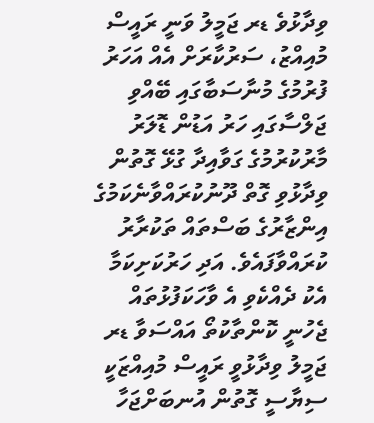ވިދާޅުވެ ޑރ ޖަމީލު ވަނީ ރައީސް މުއިއްޒު، ސަރުކާރަށް އެއް އަހަރު ފުރުމުގެ މުނާސަބާގައި ބޭއްވި ޖަލްސާގައި ހަރު އަޑުން ޑޮލަރު މާރުކުރުމުގެ ގަވާއިދާ ގުޅޭ ގޮތުން ވިދާޅުވި ގޮތް ދޫނުކުރައްވާނެކަމުގެ އިންޒާރުގެ ބަސްތައް ތަކުރާރު ކުރައްވާފައެވެ. އަދި ހަރުކަށިކަމާ އެކު ދެއްކެވި އެ ވާހަކަފުޅުތައް ޖެހުނީ ކޮންތާކުތޯ އައްސަވާ ޑރ ޖަމީލު ވިދާޅުވީ ރައީސް މުއިއްޒަކީ ސިޔާސީ ގޮތުން އުނބަށްޖަހާ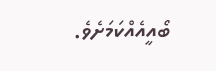ބޯއީއެއްކަމަށެވެ.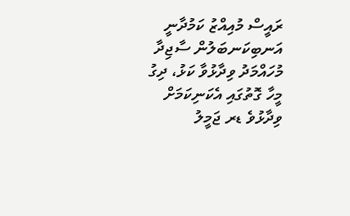ރައީސް މުއިއްޒު ކަމުދާނީ އަނބިކަނބަލުން ސާޖިދާ މުހައްމަދު ވިދާޅުވާ ކަޅު، ދިގު މީހާ ގޮތުގައި އެކަނިކަމަށް ވިދާޅުވެ ޑރ ޖަމީލު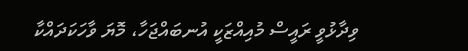ވިދާޅުވީ ރައީސް މުއިއްޒަކީ އުނބައްޖަހާ، މޮޔަ ވާހަކަދައްކާ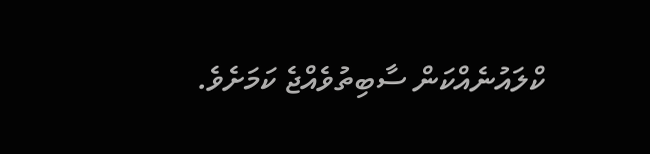ކްލައުނެއްކަން ސާބިތުވެއްޖެ ކަމަށެވެ.